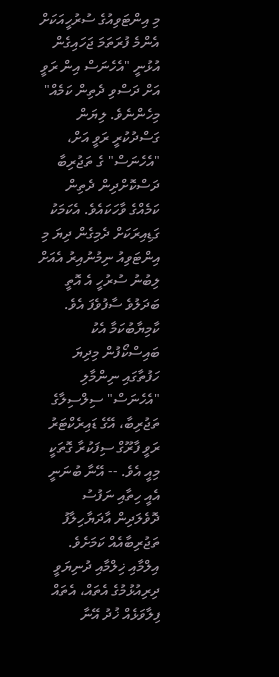މި އިންޓަވިއުގެ ސުރުހީއަކަށް އެންމެ ފުރަތަމަ ޖަހައިގެން އުޅުނީ "އެހެނަސް އިން ރަވީ އަށް ދަސްވި ދެތިން ކަމެއް" މިހެންނެވެ. ލިޔަން ގަސްދުކުރީ ރަވީ އަށް، "އެހެނަސް" ގެ ތަޖުރިބާ ދަސްކޮށްދިން ދެތިން ކަމެއްގެ ވާހަކައެވެ. އެކަމަކު ގަޑިއިރަކަށް ދެމިގެން ދިޔަ މި އިންޓަވިއު ނިމުނުއިރު އެއަށް ލިބުނު ސުރުހީ އެ އޮތީ ބަދަލުވެ ސާފުވެފަ އެވެ. ކާމިޔާބުކަމާ އެކު ބައިސްކޯފުން މިދިޔަ ހަފުތާގައި ނިންމާލި "އެހެނަސް" ސިލްސިލާގެ ތަޖުރިބާ، އޭގެ ޑައިރެކްޓަރު ރަވީ ފާރޫގް ސިފަކުރާ ގޮތަކީ މިއީ އެވެ. -- އޭނާ ބުނަނީ އެއީ ހިތާއި ނަފުސު ދޮވެލަދިން އާދަޔާހިލާފު ތަޖުރިބާއެއް ކަމަށެވެ. އިލްމާއި ޚިލްމާއި ދުނިޔަވީ ދިރިއުޅުމުގެ އެތައް، އެތައް ފިލާވަޅެއް ޚުދު އޭނާ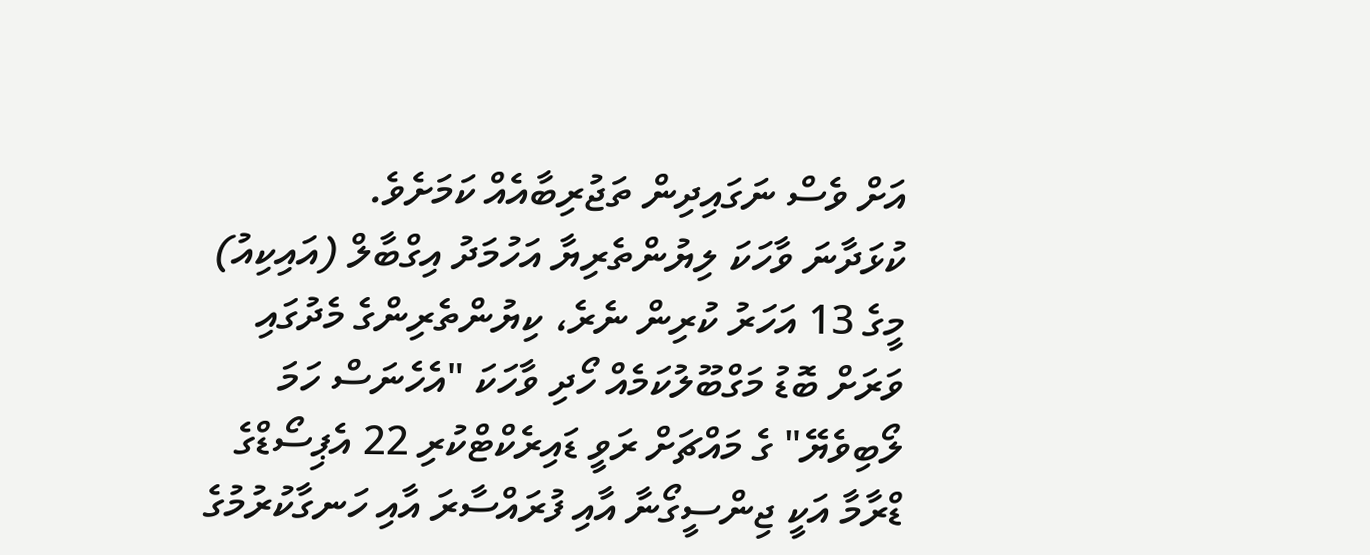އަށް ވެސް ނަގައިދިން ތަޖުރިބާއެއް ކަމަށެވެ.
ކުޅަދާނަ ވާހަކަ ލިޔުންތެރިޔާ އަހުމަދު އިގްބާލް (އައިކިއު) މީގެ 13 އަހަރު ކުރިން ނެރެ، ކިޔުންތެރިންގެ މެދުގައި ވަރަށް ބޮޑު މަގްބޫލުކަމެއް ހޯދި ވާހަކަ "އެހެނަސް ހަމަ ލޯބިވެޔޭ" ގެ މައްޗަށް ރަވީ ޑައިރެކްޓްކުރި 22 އެޕިސޯޑްގެ ޑްރާމާ އަކީ ޖިންސީގޯނާ އާއި ފުރައްސާރަ އާއި ހަނގާކުރުމުގެ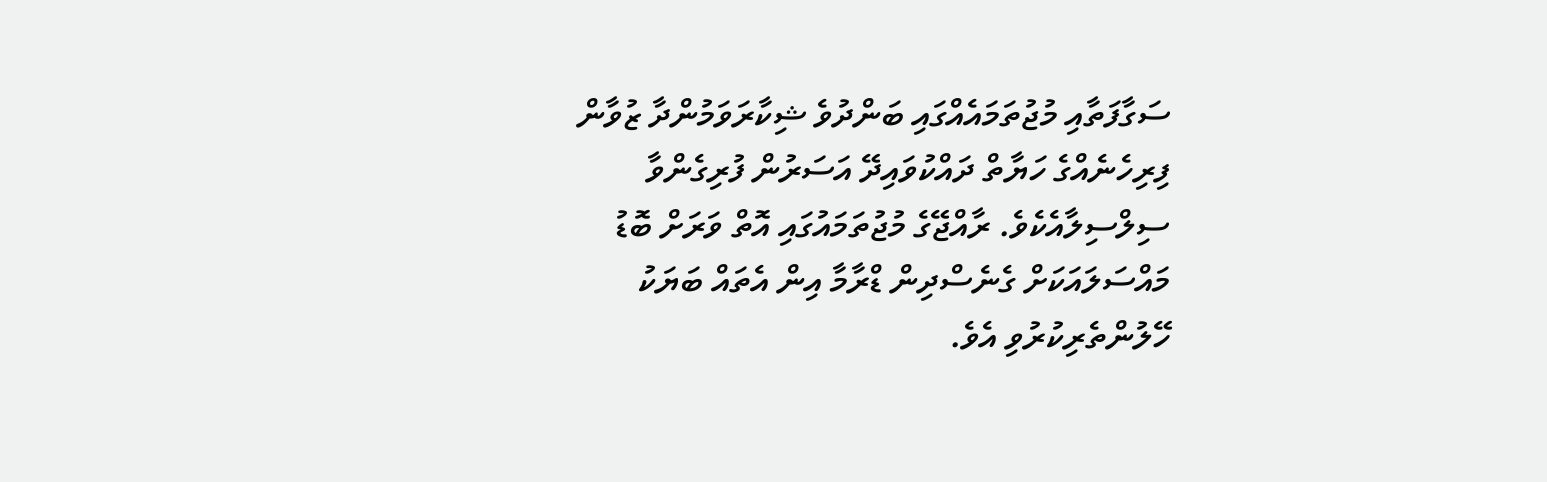ސަގާފަތާއި މުޖުތަމައެއްގައި ބަންދުވެ ޝިކާރަވަމުންދާ ޒުވާން ފިރިހެނެއްގެ ހަޔާތް ދައްކުވައިދޭ އަސަރުން ފުރިގެންވާ ސިލްސިލާއެކެވެ. ރާއްޖޭގެ މުޖުތަމައުގައި އޮތް ވަރަށް ބޮޑު މައްސަލައަކަށް ގެނެސްދިން ޑްރާމާ އިން އެތައް ބަޔަކު ހޭލުންތެރިކުރުވި އެވެ.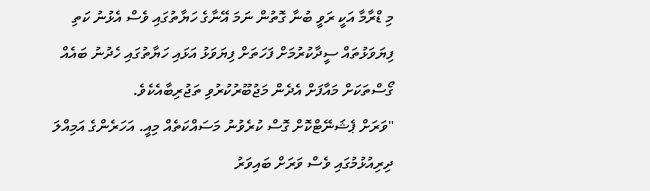މި ޑްރާމާ އަކީ ރަވީ ބުނާ ގޮތުން ނަމަ އޭނާގެ ހަޔާތުގައި ވެސް އެޅުނު ކަތި ފިޔަވަޅުތައް ސީދާކުރުމަށް ފަހަތަށް ފިޔަވަޅު އަޅައި ހަޔާތުގައި ހެދުނު ބައެއް ގޯސްތަކަށް މައާފަށް އެދެން މަޖުބޫރުކުރުވި ތަޖުރިބާއެކެވެ.
"ވަރަށް ޕެޝަނޭޓްކޮށް ގޮސް ކުރެވުނު މަސައްކަތެއް މިއީ. އަހަރެންގެ އަމިއްލަ ދިރިއުޅުމުގައި ވެސް ވަރަށް ބައިވަރު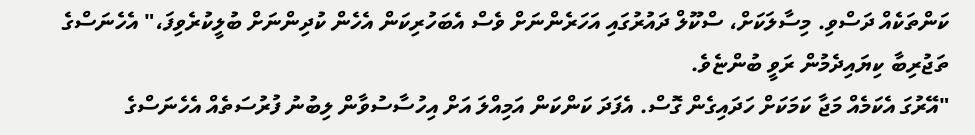ކަންތަކެއް ދަސްވި. މިސާލަކަށް، ސްކޫލް ދައުރުގައި އަހަރެންނަށް ވެސް އެބަހުރިކަން އެހެން ކުދިންނަށް ބުލީކުރެވިފަ،" އެހެނަސްގެ ތަޖުރިބާ ކިޔައިދެމުން ރަވީ ބުންޏެވެ.
"އޭރުގަ އެކަމެއް މަޖާ ކަމަކަށް ހަދައިގެން ގޮސް. އެފަދަ ކަންކަން އަމިއްލަ އަށް އިހުސާސުވާން ލިބުނު ފުރުސަތެއް އެހެނަސްގެ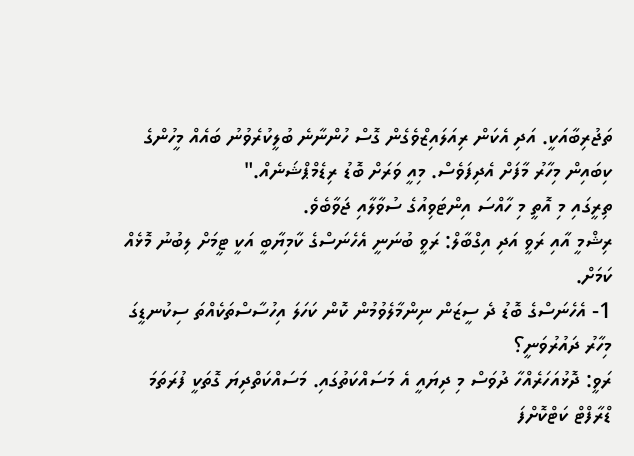ތަޖުރިބާއަކީ. އަދި އެކަން ރިއަލައިޒްވެގެން ގޮސް ހުންނާނެ ބުލީކުރެވުނު ބައެއް މީހުންގެ ކިބައިން މިހާރު މާފަށް އެދިފަވެސް. މިއީ ވަރަށް ބޮޑު ރިޑެމްޕްޝަނެއް."
ތިރީގައި މި އޮތީ މި ހާއްސަ އިންޓަވިއުގެ ސުވާލާއި ޖަވާބެވެ.
ރިޝްމީ އާއި ރަވީ އަދި އިގްބާލް: ރަވީ ބުނަނީ އެހެނަސްގެ ކާމިޔާބީ އަކީ ޓީމަށް ލިބުނު މޮޅެއް ކަމަށް.
1- އެހެނަސްގެ ބޮޑު ދެ ސީޒަން ނިންމާލެވުމުން ކޮން ކަހަލަ އިހުސާސްތަކެއްތަ ސިކުނޑީގަ މިހާރު ދައުރުވަނީ؟
ރަވީ: ދޮޅުއަހަރެއްހާ ދުވަސް މި ދިޔައީ އެ މަސައްކަތުގައި. މަސައްކަތްދިޔަ ގޮތަކީ ފުރަތަމަ ޑްރާފްޓް ކަޓްކޮށްފަ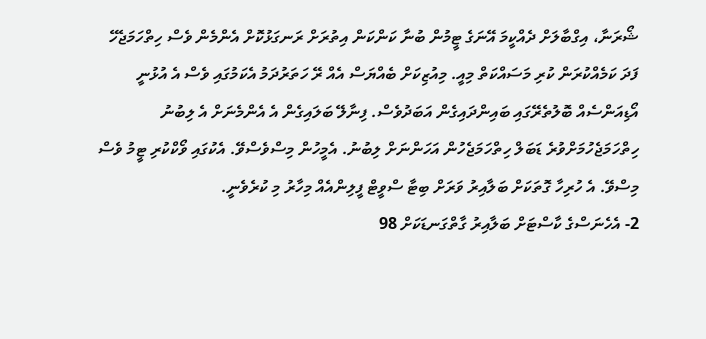ޝޯރަނާ، އިގްބާލަށް ދެއްކީމަ އޭނަގެ ޓީމުން ބުނާ ކަންކަން އިތުރަށް ރަނގަޅުކޮށް އެންމެން ވެސް ހިތްހަމަޖެހޭ ފަދަ ކަމެއްކުރަން ކުރި މަސައްކަތް މިއީ. މިއުޒިކަށް ބެއްޔަސް އެއް ރޭ ހަތަރުދަމު އެކަމުގައި ވެސް އެ އުޅުނީ އޯޑިއަންސެއް ބޮލުތެރޭގައި ބައިންދައިގެން އަބަދުވެސް. ފިނާލޭ ބަލައިގެން އެ އެންމެނަށް އެ ލިބުނު ހިތްހަމަޖެހުމަށްވުރެ ޑަބަލް ހިތްހަމަޖެހުން އަހަންނަށް ލިބުނު. އެމީހުން މިސްވެސްވޭ. އެކުގައި ވޯކްކުރި ޓީމު ވެސް މިސްވޭ. އެ ހުރިހާ ގޮތަކަށް ބަލާއިރު ވަރަށް ބިޓާ ސްވީޓް ފީލިންއެއް މިހާރު މި ކުރެވެނީ.
2- އެހެނަސްގެ ކާސްޓަށް ބަލާއިރު ގާތްގަނޑަކަށް 98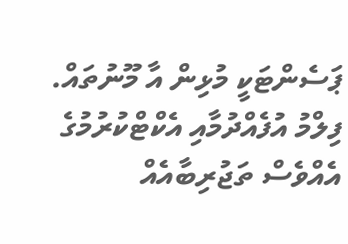ޕަސެންޓަކީ މުޅިން އާ މޫނުތައް. ފިލްމު އުފެއްދުމާއި އެކްޓްކުރުމުގެ އެއްވެސް ތަޖުރިބާއެއް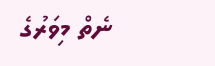ނެތް މިވަރުގެ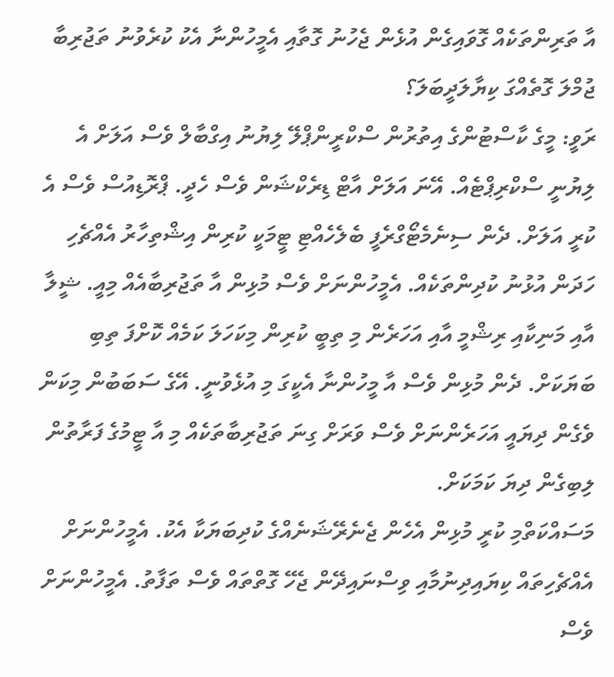އާ ތަރިންތަކެއް ގޮވައިގެން އުޅެން ޖެހުނު ގޮތާއި އެމީހުންނާ އެކު ކުރެވުނު ތަޖުރިބާ ޖުމްލަ ގޮތެއްގަ ކިޔާލަދީބަލަ؟
ރަވީ: މީގެ ކާސްޓުންގެ އިތުރުން ސްކްރީންޕްލޭ ލިޔުނު އިގްބާލް ވެސް އަލަށް އެ ލިޔުނީ ސްކްރިޕްޓެއް. އޭނަ އަލަށް އާޓް ޑިރެކްޝަން ވެސް ހެދީ. ޕްރޮޑިއުސް ވެސް އެ ކުރީ އަލަށް. ދެން ސިނެމެޓޯގްރެފީ ބެލެހެއްޓި ޓީމަކީ ކުރިން އިޝްތިހާރު އެއްޗެހި ހަދަން އުޅުނު ކުދިންތަކެއް. އެމީހުންނަށް ވެސް މުޅިން އާ ތަޖުރިބާއެއް މިއީ. ޝީލާ އާއި މަނިކާއި ރިޝްމީ އާއި އަހަރެން މި ތިބީ ކުރިން މިކަހަލަ ކަމެއް ކޮށްފަ ތިބި ބަޔަކަށް. ދެން މުޅިން ވެސް އާ މީހުންނާ އެކީގަ މި އުޅެވުނީ. އޭގެ ސަބަބުން މިކަން ވެގެން ދިޔައީ އަހަރެންނަށް ވެސް ވަރަށް ގިނަ ތަޖުރިބާތަކެއް މި އާ ޓީމުގެ ފަރާތުން ލިބިގެން ދިޔަ ކަމަކަށް.
މަސައްކަތްމި ކުރީ މުޅިން އެހެން ޖެނެރޭޝަނެއްގެ ކުދިބަޔަކާ އެކު. އެމީހުންނަށް އެއްޗެހިތައް ކިޔައިދިނުމާއި ވިސްނައިދޭން ޖެހޭ ގޮތްތައް ވެސް ތަފާތު. އެމީހުންނަށް ވެސް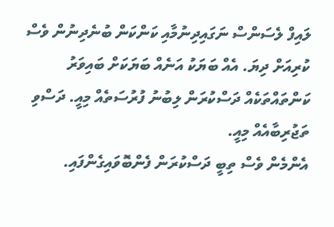ލައިފް ލެސަންސް ނަގައިދިނުމާއި ކަންކަން ބުނެދިނުން ވެސް ކުރިއަށް ދިޔަ. އެއް ބަޔަކު އަނެއް ބަޔަކަށް ބައިވަރު ކަންތައްތަކެއް ދަސްކުރަން ލިބުނު ފުރުސަތެއް މިއީ. ދަސްވި ތަޖުރިބާއެއް މިއީ.
އެންމެން ވެސް ތިބީ ދަސްކުރަން ފެންބޮވައިގެންފައި.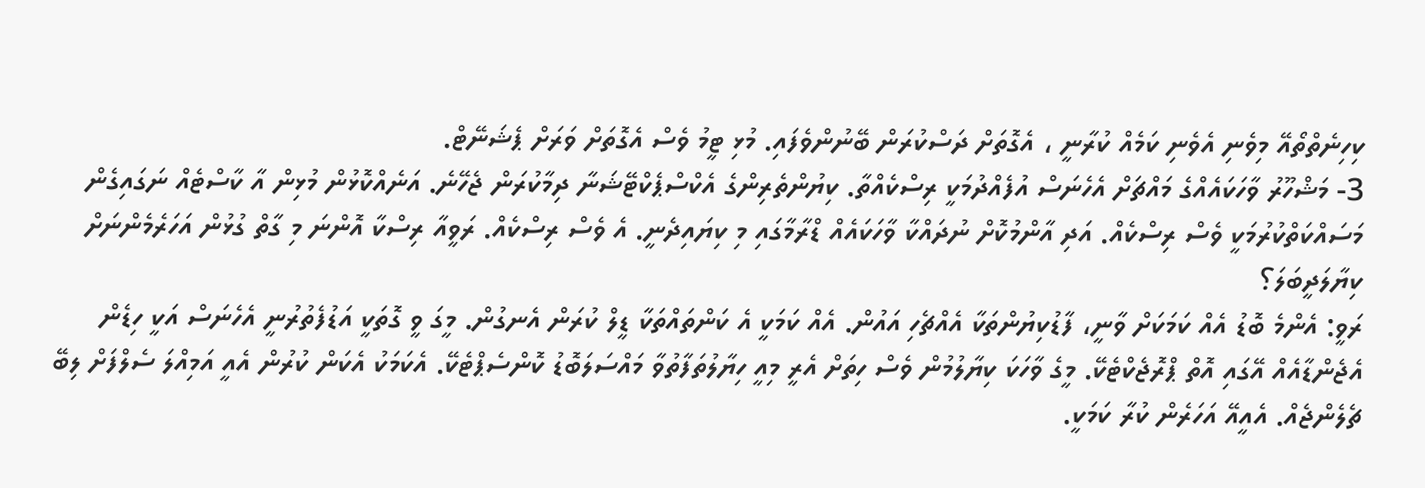ކިހިނެތްތޯއޭ މިވެނި އެވެނި ކަމެއް ކުރާނީ ، އެގޮތަށް ދަސްކުރަން ބޭނުންވެފައި. މުޅި ޓީމު ވެސް އެގޮތަށް ވަރަށް ޕެޝަނޭޓް.
3- މަޝްހޫރު ވާހަކައެއްގެ މައްޗަށް އެހެނަސް އުފެއްދުމަކީ ރިސްކެއްތާ. ކިޔުންތެރިންގެ އެކްސްޕެކްޓޭޝަނާ ދިމާކުރަން ޖެހޭނެ. އަނެއްކޮޅުން މުޅިން އާ ކާސްޓެއް ނަގައިގެން މަސައްކަތްކުރުމަކީ ވެސް ރިސްކެއް. އަދި އާންމުކޮށް ނުދައްކާ ވާހަކައެއް ޑްރާމާގައި މި ކިޔައިދެނީ. އެ ވެސް ރިސްކެއް. ރަވީއާ ރިސްކާ އޮންނަ މި ގާތް ގުޅުން އަހަރެމެންނަށް ކިޔާލަދީބަލަ؟
ރަވީ: އެންމެ ބޮޑު އެއް ކަމަކަށް ވާނީ، ފާޑުކިޔުންތަކާ އެއްޗެހި އައުން. އެއް ކަމަކީ އެ ކަންތައްތަކާ ޑީލް ކުރަން އެނގުން. މީގަ ވީ ގޮތަކީ އަޑުފެތުރުނީ އެހެނަސް އަކީ ހިޑެން އެޖެންޑާއެއް އޭގައި އޮތް ޕްރޮޖެކްޓެކޭ. މީގެ ވާހަކަ ކިޔާލުމުން ވެސް ހިތަށް އެރީ މިއީ ހިޔާލުތަފާތުވާ މައްސަލަބޮޑު ކޮންސެޕްޓެކޭ. އެކަމަކު އެކަން ކުރުން އެއީ އަމިއްލަ ސެލްފަށް ލިބޭ ޗެލެންޖެއް. އެއީއޭ އަހަރެން ކުރާ ކަމަކީ.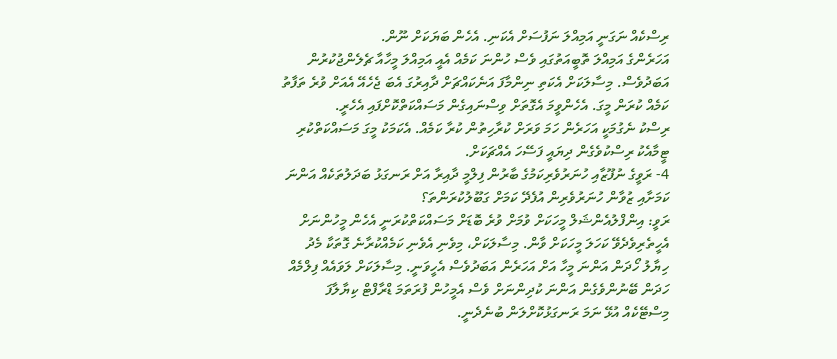ރިސްކެއް ނަގަނީ އަމިއްލަ ނަފުސަށް އެކަނި. އެހެން ބަޔަކަށް ނޫން.
އަހަރެންގެ އަމިއްލަ ތޮބީއަތުގައި ވެސް ހުންނަ ކަމެއް އެއީ އަމިއްލަ މީހާއާ ޗެލެންޖުކުރުން އަބަދުވެސް. މިސާލަކަށް އެކަތި ނިންމާފަ އަނެކައްޗަށް ދާއިރުގަ އެބަ ޖެހެއޭ އެއަށް ވުރެ ތަފާތު ކަމެއް ކުރަން މީގަ. އެހެންވީމަ އެގޮތަށް ވިސްނައިގެން މަސައްކަތްކޮށްފައި އެހެރީ.
ރިސްކު ނެގުމަކީ އަހަރެން ހަމަ ވަރަށް ކުރާހިތުން ކުރާ ކަމެއް. އެކަމަކު މީގަ މަސައްކަތްކުރި ޓީމާއެކު ރިސްކުވެގެން ދިޔައީ ފަސޭހަ އެއްޗަކަށް.
4- ރަވީގެ ނުފޫޒާއި ހުނަރުވެރިކަމުގެ ބާރުން ފިލްމީ ދާއިރާ އަށް ރަނގަޅު ބަދަލުތަކެއް އަންނަ ކަމަށާއި ޒުވާން ހުނަރުވެރިން އުފެދޭ ކަމަށް ގަބޫލުކުރަންތަ؟
ރަވީ: އިންފްލުއެންޝަލް މީހަކަށް ވުމަށް ވުރެ ބޮޑަށް މަސައްކަތްކުރަނީ އެހެން މީހުންނަށް އެހީތެރިވެދެވޭ ކަހަލަ މީހަކަށް ވާން. މިސާލަކަށް، މިވެނި އެވެނި ކަމެއްކުރާނެ ގޮތަކާ މެދު ހިޔާލު ހޯދަން އަންނަ މީހާ އަށް އަހަރެން އަބަދުވެސް އެހީވަނީ. މިސާލަކަށް ލަވައެއް ފިލްމެއް ހަދަން ބޭނުންވެގެން އަންނަ ކުދިންނަށް ވެސް އެމީހުން ފުރަތަމަ ޑްރާފްޓް ކިޔާލާފަ މިސްޓޭކެއް އުޅޭ ނަމަ ރަނގަޅުކޮށްލަން ބުނެދެނީ.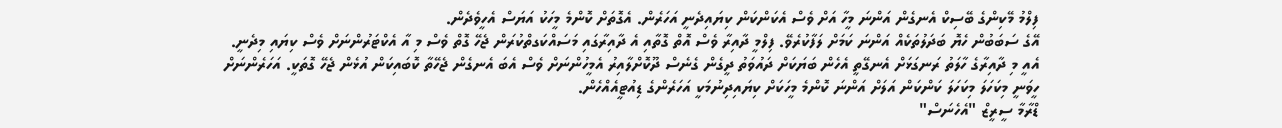ފިލްމު މޭކިންގެ ބޭސިކް އެނގެން އަންނަ މީހާ އަށް ވެސް އެކަންކަން ކިޔައިދެނީ އަހަރެން. އެގޮތަށް ކޮންމެ މީހަކު އަޔަސް އެހީވެދެން.
އޭގެ ސަބަބުން ހެޔޮ ބަދަލުތަކެއް އަންނަ ކަމަށް ލަފާކުރެވޭ. ފިލްމީ ދާއިރާ ވެސް އޮތް ގޮތާއި އެ ދާއިރާގައި މަސައްކަގތްކުރަން ޖެހޭ ގޮތް ވެސް މި އާ އެކްޓަރުންނަށް ވެސް ކިޔައި މިދެނީ. އެއީ މި ދާއިރާގެ ހާލަތު ރަނގަޅަށް އެނގޭތީ އެހެން ބަޔަކަށް ދައުވަތު ދީގެން ގެނެސް ދޫކޮށްލާއިރު އެމީހުންނަށް ވެސް އެބަ އެނގެން ޖެހޭތާ ކޮބައިކަން އުޅެން ޖެހޭ ގޮތަކީ. އަހަރެންނަށް ހީވަނީ މިކަހަލަ މިކަހަލަ ކަންކަން އަލަށް އަންނަ ކޮންމެ މީހަކަށް ކިޔައިދިނުމަކީ އަހަރެންގެ ޑިއުޓީއެއްހެން.
ޑްރާމާ ސީރީޒް "އެހެނަސް"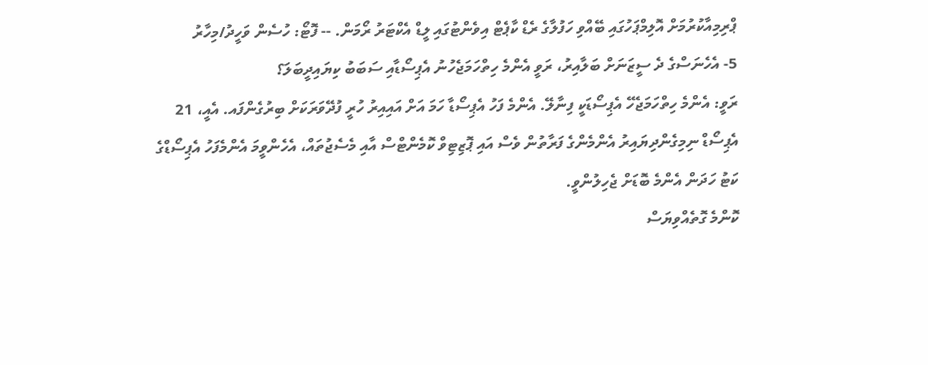ޕްރިމިއާކުރުމަށް އޮލިމްޕަހުގައި ބޭއްވި ހަފުލާގެ ރެޑް ކާޕެޓް އިވެންޓުގައި ލީޑް އެކްޓަރު ރޯމަން. -- ފޮޓޯ: ހުސެން ވަހީދު/މިހާރު
5- އެހެނަސްގެ ދެ ސީޒަނަށް ބަލާއިރު، ރަވީ އެންމެ ހިތްހަމަޖެހުނު އެޕިސޯޑާއި ސަބަބު ކިޔައިދީބަލަ؟
ރަވީ: އެންމެ ހިތްހަމަޖެހޭ އެޕިސޯޑަކީ ފިނާލޭ. އެންމެ ފަހު އެޕިސޯޑާ ހަމަ އަށް އައިއިރު ހުރީ ފުދޭވަރަކަށް ބިރުގެންފައ. އެއީ، 21 އެޕިސޯޑް ނިމިގެންދިޔައިރު އެންމެންގެ ފަރާތުން ވެސް އައި ޕޮޒިޓިވް ކޮމެންޓްސް އާއި މެސެޖުތައް، އެހެންވީމަ އެންމެފަހު އެޕިސޯޑްގެ ކަޓު ހަދަން އެންމެ ބޮޑަށް ޖެހިލުންވީ.
ކޮންމެ ގޮތެއްވިޔަސް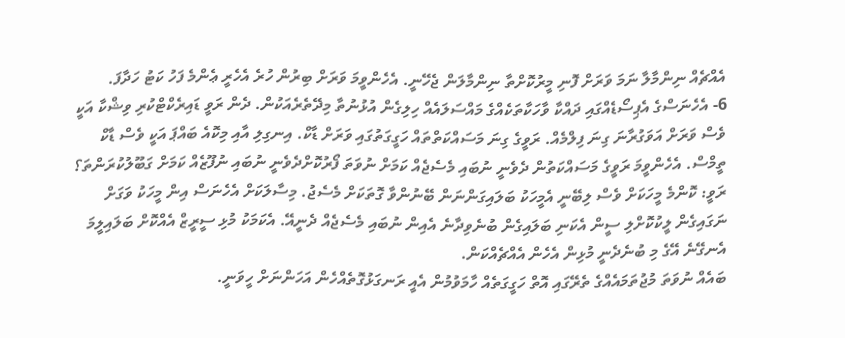އެއްޗެއް ނިންމާލާ ނަމަ ވަރަށް ފޮނި މީރުކޮށްތާ ނިންމާލަން ޖެހޭނީ. އެހެންވީމަ ވަރަށް ބިރުން ހުރެ އެހެރީ ޢެންމެ ފަހު ކަޓު ހަދާފަ.
6- އެހެނަސްގެ އެޕިސޯޑެއްގައި ދައްކާ ވާހަކާތަކެއްގެ މައްސަލައެއް ހިލިގެން އުޅުނުތާ މިދޭތެރެއަކުން. ދެން ރަވީ ޑައިރެކްޓްކުރި ވިޝްކާ އަކީ ވެސް ވަރަށް އަވަގުރާނަ ގިނަ ފިލްމެއް. ރަވީގެ ގިނަ މަސައްކަތްތައް ހަގީގަތުގައި ވަރަށް ޑާކް. އިނގިލި އާއި މިކޮއެ ބައްޕަ އަކީ ވެސް ޑާކް ތީމްސް. އެހެންވީމަ ރަވީގެ މަސައްކަތުން ދެވެނީ ނުބައި މެސެޖެއް ކަމަށް ނުވަތަ ފޯރުކޮށްދެވެނީ ނުބައި ނުފޫޒެއް ކަމަށް ގަބޫލުކުރަންތަ؟
ރަވީ: ކޮންމެ މީހަކަށް ވެސް ލިބޭނީ އެމީހަކު ބަލައިގަންނަން ބޭނުންވާ ގޮތަކަށް މެސެޖު. މިސާލަކަށް އެހެނަސް އިން މީހަކު ވަގަށް ނަގައިގެން ލީކުކޮށްލި ސީން އެކަނި ބަލައިގެން ބުނެވިދާނެ އެއިން ނުބައި މެސެޖެއް ދެނީއޭ. އެކަމަކު މުޅި ސީރީޒް އެއްކޮށް ބަލައިލީމަ އެނގޭނެ އޭގެ މި ބުނެދެނީ މުޅިން އެހެން އެއްޗެއްކަން.
ބައެއް ނުވަތަ މުޖުތަމައެއްގެ ތެރޭގައި އޮތް ހަގީގަތެއް ހާމަވުމުން އެއީ ރަނގަޅުގޮތެއްހެން އަހަންނަށް ހީވަނީ.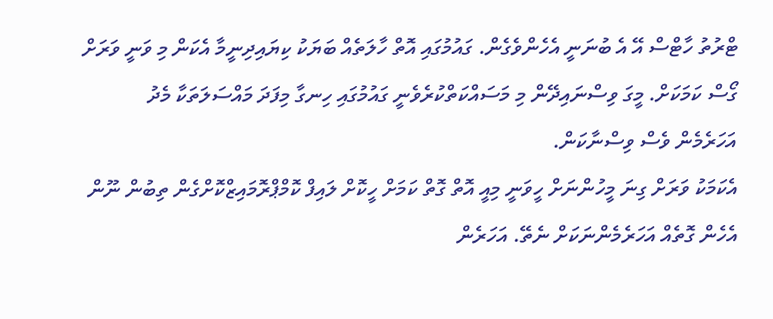ޓްރުތު ހާޓްސް އޭ އެ ބުނަނީ އެހެންވެގެން. ގައުމުގައި އޮތް ހާލަތެއް ބަޔަކު ކިޔައިދިނީމާ އެކަން މި ވަނީ ވަރަށް ގޯސް ކަމަކަށް. މީގަ ވިސްނައިދޭން މި މަސައްކަތްކުރެވެނީ ގައުމުގައި ހިނގާ މިފަދަ މައްސަލަތަކާ މެދު އަހަރެމެން ވެސް ވިސްނާކަން.
އެކަމަކު ވަރަށް ގިނަ މީހުންނަށް ހީވަނީ މިއީ އޮތް ގޮތް ކަމަށް ހީކޮށް ލައިފް ކޮމްޕްރޮމައިޒްކޮށްގެން ތިބުން ނޫން އެހެން ގޮތެއް އަހަރެމެންނަކަށް ނެތޭ. އަހަރެން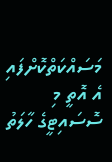މަސައްކަތްކޮށްފައި އެ އޮތީ މި ސޮސައިޓީގެ ހާލަތު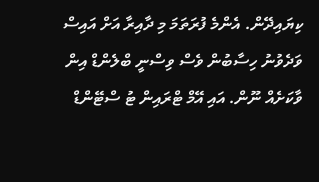ކިޔައިދޭން. އެންމެ ފުރަތަމަ މި ދާއިރާ އަށް އައިސް ވަދެވުނު ހިސާބުން ވެސް ވިސްނީ ބްލެންޑް އިން ވާކަށެއް ނޫން. އައި އޭމް ޓްރައިން ޓު ސްޓޭންޑް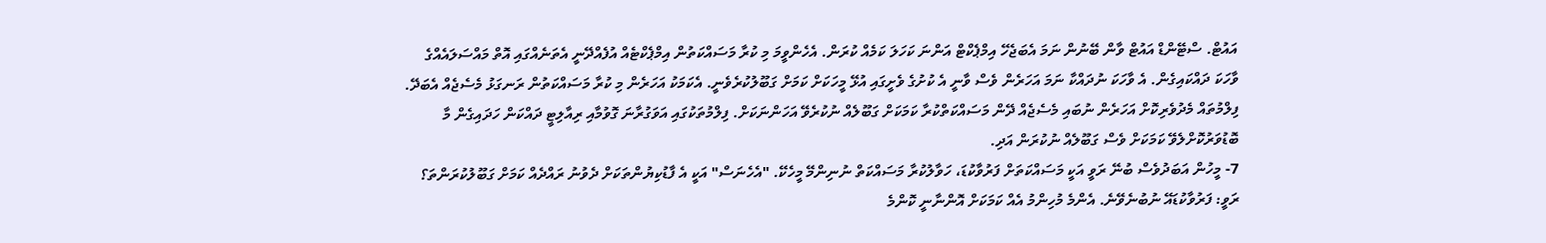އައުޓް. ސްޓޭންޑް އައުޓް ވާން ބޭނުން ނަމަ އެބަޖެހޭ އިމްޕެކްޓް އަންނަ ކަހަލަ ކަމެއް ކުރަން. އެހެންވީމަ މި ކުރާ މަސައްކަތުން އިމްޕެކްޓެއް އުފެއްދޭނީ އެތަނެއްގައި އޮތް މައްސަލައެއްގެ ވާހަކަ ދައްކައިގެން. އެ ވާހަކަ ނުދައްކާ ނަމަ އަހަރެން ވެސް ވާނީ އެ ކުށުގެ ވެށީގައި އުޅޭ މީހަކަށް ކަމަށް ގަބޫލުކުރެވެނީ. އެކަމަކު އަހަރެން މި ކުރާ މަސައްކަތުން ރަނގަޅު މެސެޖެއް އެބަދޭ.
ފިލްމުތައް މެދުވެރިކޮށް އަހަރެން ނުބައި މެސެޖެއް ދޭން މަސައްކަތްކުރާ ކަމަކަށް ގަބޫލެއް ނުކުރެވޭ އަހަންނަކަށް. ފިލްމުތަކުގައި އަވަގުރާނަ ގޮވުމާއި ރިއާލިޓީ ދައްކަން ހަދައިގެން މާ ބޮޑުވަރުކޮށްލެވޭ ކަމަކަށް ވެސް ގަބޫލެއް ނުކުރަން އަދި.
7- މީހުން އަބަދުވެސް ބުނޭ ރަވީ އަކީ މަސައްކަތަށް ފަރުވާކުޑަ، ހަވާލުކުރާ މަސައްކަތް ނުނިންމޭ މީހެކޭ. "އެހެނަސް" އަކީ އެ ފާޑުކިޔުންތަކަށް ދެވުނު ރައްދެއް ކަމަށް ގަބޫލުކުރަންތަ؟
ރަވީ: ފަރުވާކުޑައޭ ނުބުނެވޭނެ. އެންމެ މުހިންމު އެއް ކަމަކަށް އޮންނާނީ ކޮންމެ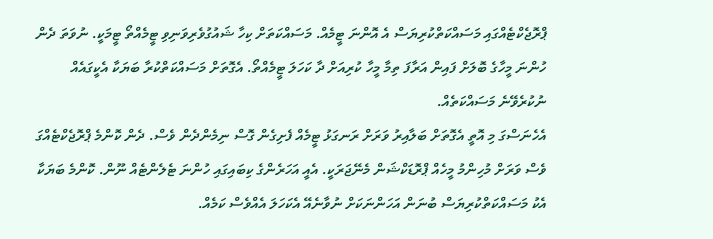ޕްރޮޖެކްޓެއްގައި މަސައްކަތްކުރިޔަސް އެ އޮންނަ ޓީމެއް. މަސައްކަތަށް ކިހާ ޝައުގުވެރިވަނިވި ޓީމެއްތޯ ޓީމަކީ. ނުވަތަ ދެން ހުންނަ މީހާގެ ބޮލަށް ފައިން އަރާފަ ތިމާ މީހާ ކުރިއަށް ދާ ކަހަލަ ޓީމެއްތޯ. އެގޮތަށް މަސައްކަތްކުރާ ބަޔަކާ އެކީގައެއް ނުކުރެވޭނެ މަސައްކަތެއް.
އެހެނަސްގަ މި އޮތީ އެގޮތަށް ބަލާއިރު ވަރަށް ރަނގަޅު ޓީމެއް ފެށިގެން ގޮސް ނިމެންދެން ވެސް. ދެން ކޮންމެ ޕްރޮޖެކްޓެއްގަ ވެސް ވަރަށް މުހިންމު މީހެއް ޕްރޮޑަކްޝަން މެނޭޖަރަކީ. އެއީ އަހަރެންގެ ކިބައިގައި ހުންނަ ޓެލެންޓެއް ނޫން. ކޮންމެ ބަޔަކާ އެކު މަސައްކަތްކުރިޔަސް ބުނަން އަހަންނަކަށް ނުވާނެއޭ އެކަހަލަ އެއްވެސް ކަމެއް.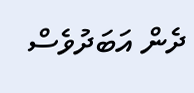ދެން އަބަދުވެސް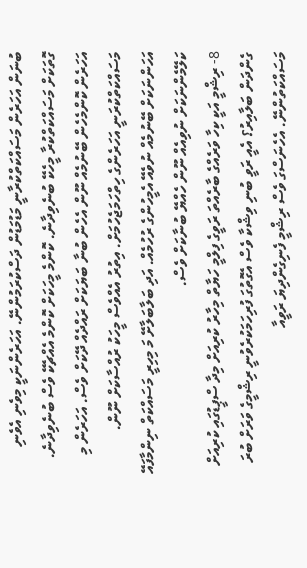ބުނަން އަހަރެން މަސައްކަތްކުރާނީ މަޑުމަޑުން ދަސްކުރަމުންނޭ. އަހަރެންނަކީ މިވެނި އެވެނި ގޮތަކަށް މަސައްކަތްކުރާ މީހެކޭ ބުނެވިދާނެ. ކޮންމެ މީހަކަށް ކޮންމެ އެއްޗެކޭ ވެސް ބުނެވިދާނެ. އަހަރެން ކޮންމެހެން ބޭނުމެއް ނޫން އެހެން ބުނާ ބަޔަކަށް ރައްދެއް ދޭކަށް ވެސް. އަހަރެން މި މަސައްކަތްކުރަނީ އަހަރެންގެ ހިތްހަމަޖެހުމަށް. އިތުރު އެއްވެސް މީހަކު ރުއްސާކަށް ނޫން. އަހަންނަކަށް ބޭނުމެއް ނުވެއޭ އެމީހުންގެ ރުހުމެއް. އަދި ބަލާބަލާށޭ މަ މިހިރީ މަސައްކަތް ނިންމާފައޭ ކަލޭމެންނަކަށް ނުވިއެއް ނޫން ހެއްޔޭ ބުނާކަށް ވެސް.
8- ރިޝްމީ އަކީ ކިހާ ވަރެއްގެ ބާރެއްތަ ރަވީގެ ފިލްމީ ހަޔާތް މިހާރު ކުރިއަށް މިދާ ސްޕީޑުގައި ކުރިއަށް ގެންދަން ބަލާއިރު؟ އެއީ ރަވީ ބުނި ވިޝްކާ ވެސް އެގޮތުގަ ފުރިހަމަކުރެވުނީ ރިޝްމީގެ ވަރަށް ބުރަ މަސައްކަތުންނޭ. އެހެނަސްގަ ވެސް ރިޝްމީ ފެނިގެންދިޔަ ރަވީއާ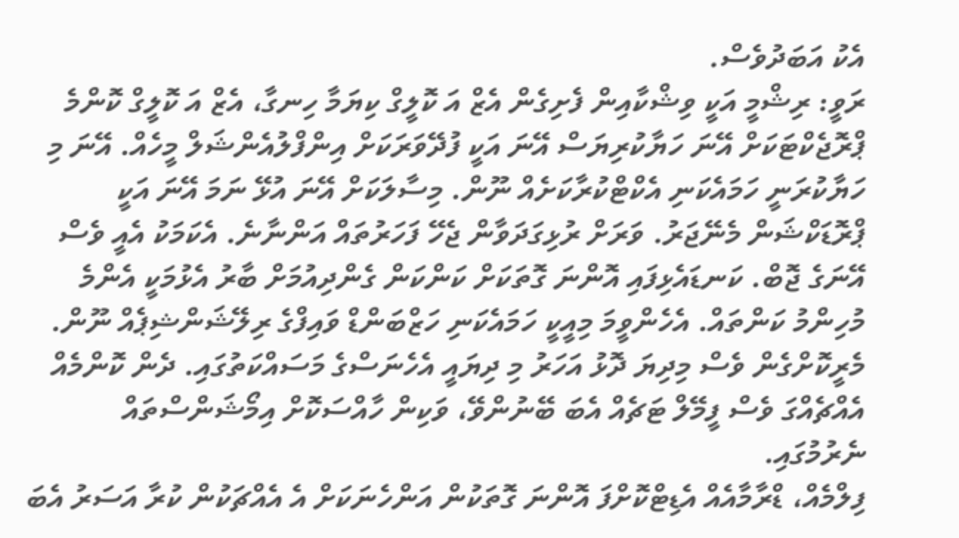އެކު އަބަދުވެސް.
ރަވީ: ރިޝްމީ އަކީ ވިޝްކާއިން ފެށިގެން އެޒް އަ ކޮލީގް ކިޔަމާ ހިނގާ، އެޒް އަ ކޮލީގް ކޮންމެ ޕްރޮޖެކްޓަކަށް އޭނަ ހަޔާކުރިޔަސް އޭނަ އަކީ ފުދޭވަރަކަށް އިންފްލުއެންޝަލް މީހެއް. އޭނަ މި ހަޔާކުރަނީ ހަމައެކަނި އެކްޓްކުރާކަށެއް ނޫން. މިސާލަކަށް އޭނަ އުޅޭ ނަމަ އޭނަ އަކީ ޕްރޮޑަކްޝަން މެނޭޖަރު. ވަރަށް ރުޅިގަދަވާން ޖެހޭ ފަހަރުތައް އަންނާނެ. އެކަމަކު އެއީ ވެސް އޭނަގެ ޖޮބް. ކަނޑައެޅިފައި އޮންނަ ގޮތަކަށް ކަންކަން ގެންދިއުމަށް ބާރު އެޅުމަކީ އެންމެ މުހިންމު ކަންތައް. އެހެންވީމަ މިއީކީ ހަމައެކަނި ހަޒްބަންޑް ވައިފްގެ ރިލޭޝަންޝިޕެއް ނޫން. މެރީކޮށްގެން ވެސް މިދިޔަ ދޮޅު އަހަރު މި ދިޔައީ އެހެނަސްގެ މަސައްކަތުގައި. ދެން ކޮންމެއް އެއްޗެއްގަ ވެސް ފީމޭލް ޓަޗެއް އެބަ ބޭނުންވޭ، ވަކިން ހާއްސަކޮށް އިމޯޝަންސްތައް ނެރުމުގައި.
ފިލްމެއް، ޑްރާމާއެއް އެޑިޓްކޮށްފަ އޮންނަ ގޮތަކުން އަންހެނަކަށް އެ އެއްޗަކުން ކުރާ އަސަރު އެބަ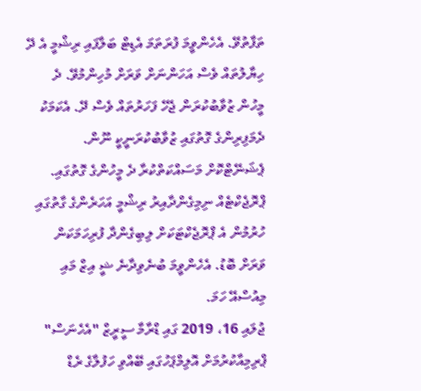ތަފާތުވޭ. އެހެންވީމަ ފުރަތަމަ އެޑިޓް ބަލާފައި ރިޝްމީ އެ ދޭ ހިޔާލުތައް ވެސް އަހަންނަށް ވަރަށް މުހިންމުވޭ. ދެ މީހުން ޒުވާބުކުރަން ޖެހޭ ފަހަރުތައް ވެސް ދޭ. އެކަމަކު ދެމަފިރިންގެ ގޮތުގައި ޒުވާބުކުރަނީކީ ނޫން. ޕެޝަނޭޓްކޮށް މަސައްކަތްކުރާ ދެ މީހުންގެ ގޮތުގައި.
ޕްރޮޖެކްޓެއް ނިމިގެންދާއިރު ރިޝްމީ އަހަރެންގެ ގާތުގައި ހުރުމުން އެ ޕްރޮޖެކްޓަކަށް ލިބިގެންދާ ފުރިހަމަކަން ވަރަށް ބޮޑު. އެހެންވީމަ ބުނެވިދާނެ ޝީ އިޒް މައި މިއުސްއޭ ހަމަ.
ޖުލައި 16، 2019 ގައި ޑްރާމާ ސީރީޒް "އެހެނަސް" ޕްރިމިއާކުރުމަށް އޮލިމްޕަހުގައި ބޭއްވި ހަފުލާގެ ރެޑް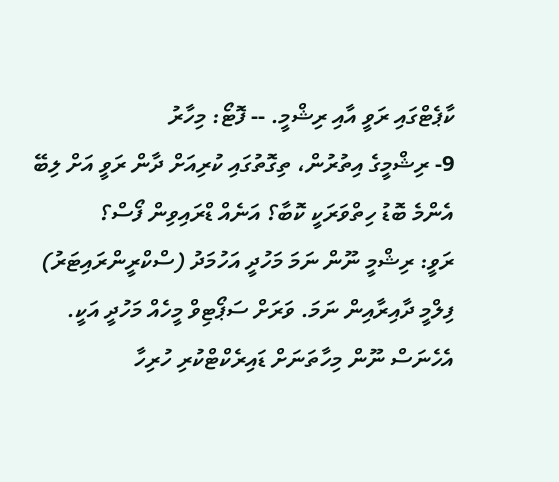ކާޕެޓްގައި ރަވީ އާއި ރިޝްމީ. -- ފޮޓޯ: މިހާރު
9- ރިޝްމީގެ އިތުރުން، ތިގޮތުގައި ކުރިއަށް ދާން ރަވީ އަށް ލިބޭ އެންމެ ބޮޑު ހިތްވަރަކީ ކޮބާ؟ އަނެއް ޑްރައިވިން ފޯސް؟
ރަވީ: ރިޝްމީ ނޫން ނަމަ މަހުދީ އަހުމަދު (ސްކްރީންރައިޓަރު) ފިލްމީ ދާއިރާއިން ނަމަ. ވަރަށް ސަޕޯޓިވް މީހެއް މަހުދީ އަކީ. އެހެނަސް ނޫން މިހާތަނަށް ޑައިރެކްޓްކުރި ހުރިހާ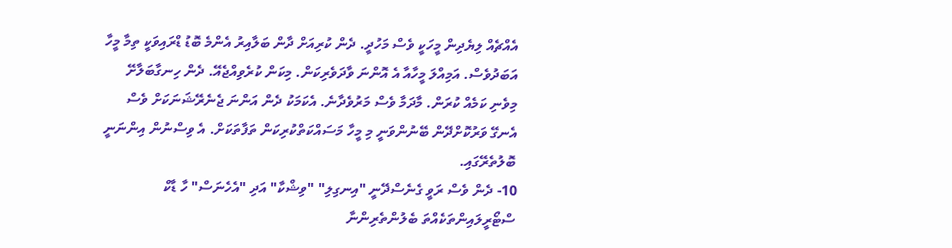އެއްޗެއް ލިޔެދިން މީހަކީ ވެސް މަހުދީ. ދެން ކުރިއަށް ދާން ބަލާއިރު އެންމެ ބޮޑު ޑްރައިވަކީ ތިމާ މީހާ އަބަދުވެސް. އަމިއްލަ މީހާއާ އެ އޮންނަ ވާދަވެރިކަން. މިކަން ކުރެވިއްޖެއޭ. ދެން ހިނގާބަލާށޭ މިވެނި ކަމެއް ކުރަން. މާދަމާ ވެސް މަރުވެދާނެ. އެކަމަކު ދެން އަންނަ ޖެނެރޭޝަނަކަށް ވެސް އެނގޭ ވަރުކޮށްދޭން ބޭނުންވަނީ މި މީހާ މަސައްކަތްކުރިކަން ތަފާތަކަށް. އެ ވިސްނުން އިންނަނީ ބޮލުތެރޭގައި.
10- ދެން ވެސް ރަވީ ގެނެސްދޭނީ "އިނގިލި" "ވިޝްކާ" އަދި "އެހެނަސް" ހާ ޑާކް ސްޓޯރީލައިންތަކެއްތަ ބެލުންތެރިންނާ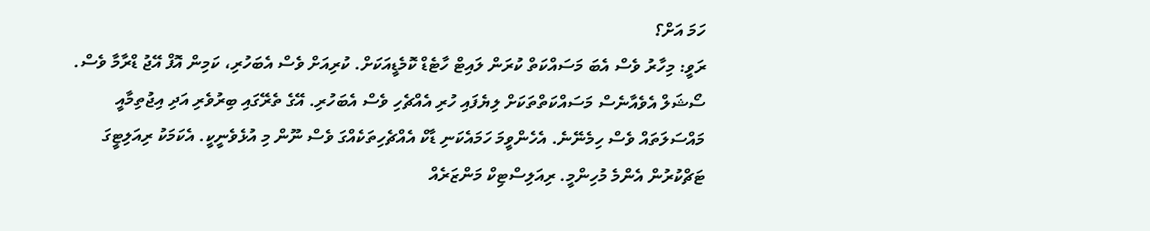ހަމަ އަށް؟
ރަވީ: މިހާރު ވެސް އެބަ މަސައްކަތް ކުރަން ލައިޓް ހާޓެޑް ކޮމެޑީއަކަށް. ކުރިއަށް ވެސް އެބަހުރި، ކަމިން އޮފް އޭޖު ޑްރާމާ ވެސް. ސޯޝަލް އެވެއާނެސް މަސައްކަތްތަކަށް ލިޔެފައި ހުރި އެއްޗެހި ވެސް އެބަހުރި. އޭގެ ތެރޭގައި ބިރުވެރި އަދި އިޖުތިމާއީ މައްސަލަތައް ވެސް ހިމެނޭނެ. އެހެންވީމަ ހަމައެކަނި ޑާކް އެއްޗެހިތަކެއްގަ ވެސް ނޫން މި އުޅެވެނީކީ. އެކަމަކު ރިއަލިޓީގަ ޓަޗްކުރުން އެންމެ މުހިންމީ. ރިއަލިސްޓިކް މަންޒަރެއް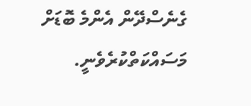ގެނެސްދޭން އެންމެ ބޮޑަށް މަސައްކަތްކުރެވެނީ.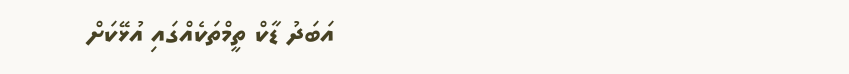އަބަދު ޑާކް ތީމްތަކެއްގައި އުޅޭކަށް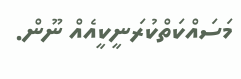މަސައްކަތްކުރަނީކީއެއް ނޫން.